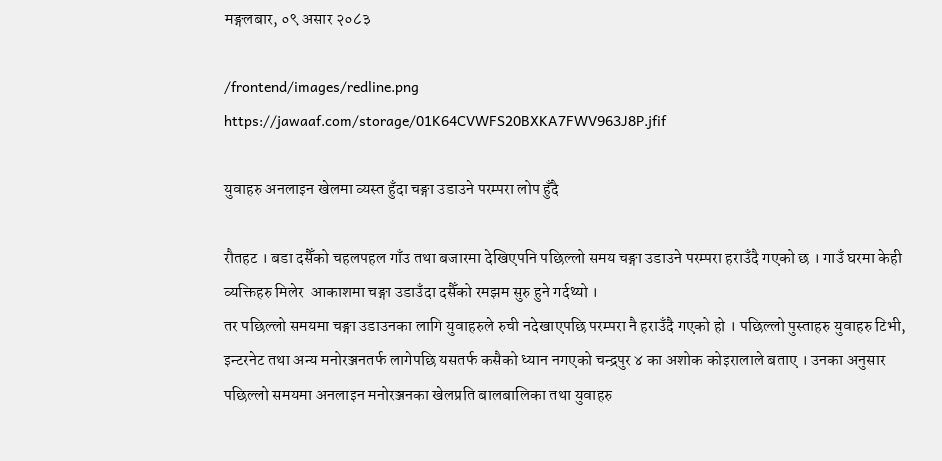मङ्गलबार, ०९ असार २०८३

/frontend/images/redline.png
https://jawaaf.com/storage/01K64CVWFS20BXKA7FWV963J8P.jfif

युवाहरु अनलाइन खेलमा व्यस्त हुँदा चङ्गा उडाउने परम्परा लोप हुँदै

रौतहट । बडा दसैँको चहलपहल गाँउ तथा बजारमा देखिएपनि पछिल्लो समय चङ्गा उडाउने परम्परा हराउँदै गएको छ । गाउँ घरमा केही व्यक्तिहरु मिलेर  आकाशमा चङ्गा उडाउँदा दसैँको रमझम सुरु हुने गर्दथ्यो ।
तर पछिल्लो समयमा चङ्गा उडाउनका लागि युवाहरुले रुची नदेखाएपछि परम्परा नै हराउँदै गएको हो । पछिल्लो पुस्ताहरु युवाहरु टिभी, इन्टरनेट तथा अन्य मनोरञ्जनतर्फ लागेपछि यसतर्फ कसैको ध्यान नगएको चन्द्रपुर ४ का अशोक कोइरालाले बताए । उनका अनुसार पछिल्लो समयमा अनलाइन मनोरञ्जनका खेलप्रति बालबालिका तथा युवाहरु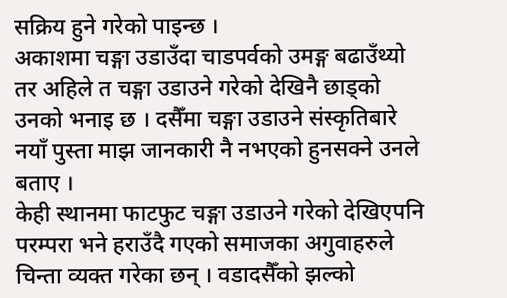सक्रिय हुने गरेको पाइन्छ ।
अकाशमा चङ्गा उडाउँदा चाडपर्वको उमङ्ग बढाउँथ्यो तर अहिले त चङ्गा उडाउने गरेको देखिनै छाड्को उनको भनाइ छ । दसैँमा चङ्गा उडाउने संस्कृतिबारे नयाँ पुस्ता माझ जानकारी नै नभएको हुनसक्ने उनले बताए ।
केही स्थानमा फाटफुट चङ्गा उडाउने गरेको देखिएपनि परम्परा भने हराउँदै गएको समाजका अगुवाहरुले चिन्ता व्यक्त गरेका छन् । वडादसैँको झल्को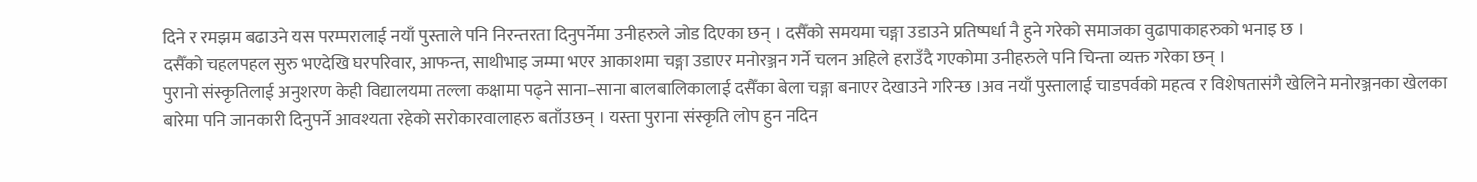दिने र रमझम बढाउने यस परम्परालाई नयाँ पुस्ताले पनि निरन्तरता दिनुपर्नेमा उनीहरुले जोड दिएका छन् । दसैँको समयमा चङ्गा उडाउने प्रतिष्पर्धा नै हुने गरेको समाजका वुढापाकाहरुको भनाइ छ ।
दसैँको चहलपहल सुरु भएदेखि घरपरिवार, आफन्त, साथीभाइ जम्मा भएर आकाशमा चङ्गा उडाएर मनोरञ्जन गर्ने चलन अहिले हराउँदै गएकोमा उनीहरुले पनि चिन्ता व्यक्त गरेका छन् ।
पुरानो संस्कृतिलाई अनुशरण केही विद्यालयमा तल्ला कक्षामा पढ्ने साना–साना बालबालिकालाई दसैँका बेला चङ्गा बनाएर देखाउने गरिन्छ ।अव नयाँ पुस्तालाई चाडपर्वको महत्व र विशेषतासंगै खेलिने मनोरञ्जनका खेलका बारेमा पनि जानकारी दिनुपर्ने आवश्यता रहेको सरोकारवालाहरु बताँउछन् । यस्ता पुराना संस्कृति लोप हुन नदिन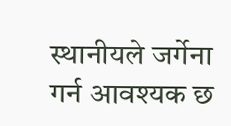स्थानीयले जर्गेना गर्न आवश्यक छ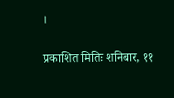।

प्रकाशित मितिः शनिबार, ११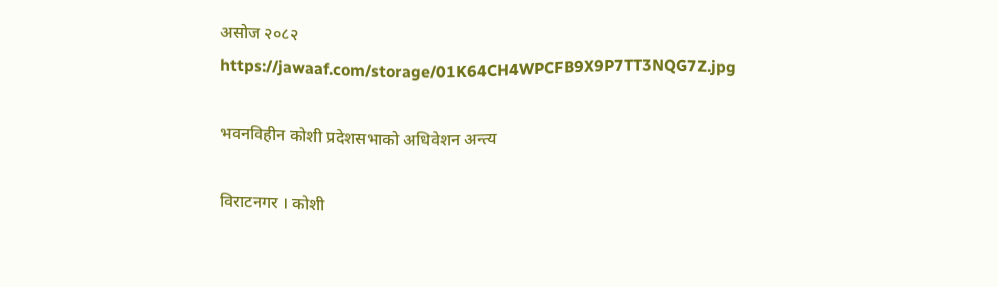असोज २०८२
https://jawaaf.com/storage/01K64CH4WPCFB9X9P7TT3NQG7Z.jpg

भवनविहीन कोशी प्रदेशसभाको अधिवेशन अन्त्य

विराटनगर । कोशी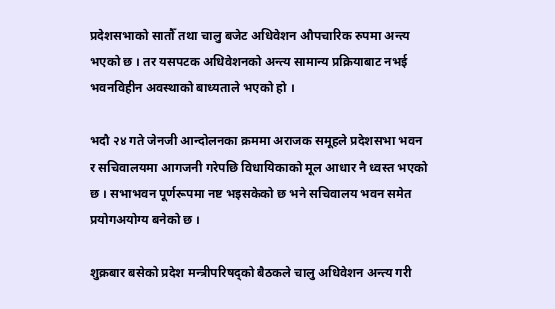प्रदेशसभाको सातौँ तथा चालु बजेट अधिवेशन औपचारिक रुपमा अन्त्य भएको छ । तर यसपटक अधिवेशनको अन्त्य सामान्य प्रक्रियाबाट नभई भवनविहीन अवस्थाको बाध्यताले भएको हो ।

भदौ २४ गते जेनजी आन्दोलनका क्रममा अराजक समूहले प्रदेशसभा भवन र सचिवालयमा आगजनी गरेपछि विधायिकाको मूल आधार नै ध्वस्त भएको छ । सभाभवन पूर्णरूपमा नष्ट भइसकेको छ भने सचिवालय भवन समेत प्रयोगअयोग्य बनेको छ ।

शुक्रबार बसेको प्रदेश मन्त्रीपरिषद्को बैठकले चालु अधिवेशन अन्त्य गरी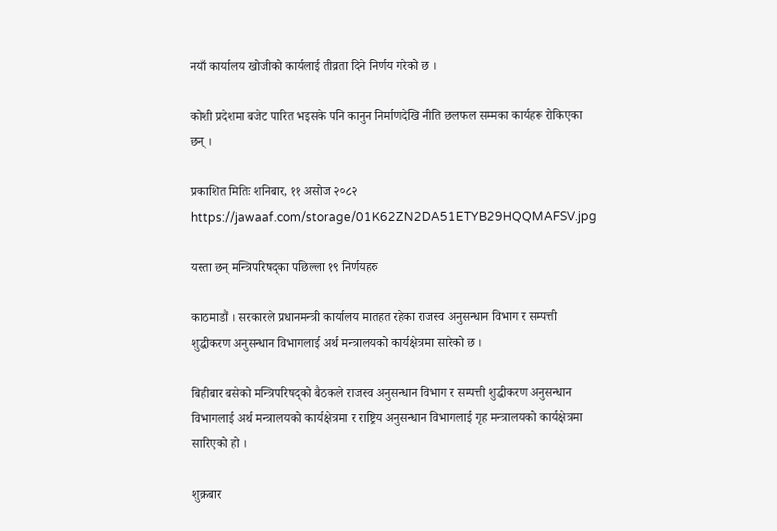नयाँ कार्यालय खोजीको कार्यलाई तीव्रता दिने निर्णय गरेको छ ।

कोशी प्रदेशमा बजेट पारित भइसके पनि कानुन निर्माणदेखि नीति छलफल सम्मका कार्यहरू रोकिएका छन् ।

प्रकाशित मितिः शनिबार, ११ असोज २०८२
https://jawaaf.com/storage/01K62ZN2DA51ETYB29HQQMAFSV.jpg

यस्ता छन् मन्त्रिपरिषद्का पछिल्ला १९ निर्णयहरु

काठमाडौं । सरकारले प्रधानमन्त्री कार्यालय मातहत रहेका राजस्व अनुसन्धान विभाग र सम्पत्ती शुद्धीकरण अनुसन्धान विभागलाई अर्थ मन्त्रालयको कार्यक्षेत्रमा सारेको छ ।

बिहीबार बसेको मन्त्रिपरिषद्को बैठकले राजस्व अनुसन्धान विभाग र सम्पत्ती शुद्धीकरण अनुसन्धान विभागलाई अर्थ मन्त्रालयको कार्यक्षेत्रमा र राष्ट्रिय अनुसन्धान विभागलाई गृह मन्त्रालयको कार्यक्षेत्रमा सारिएको हो ।

शुक्रबार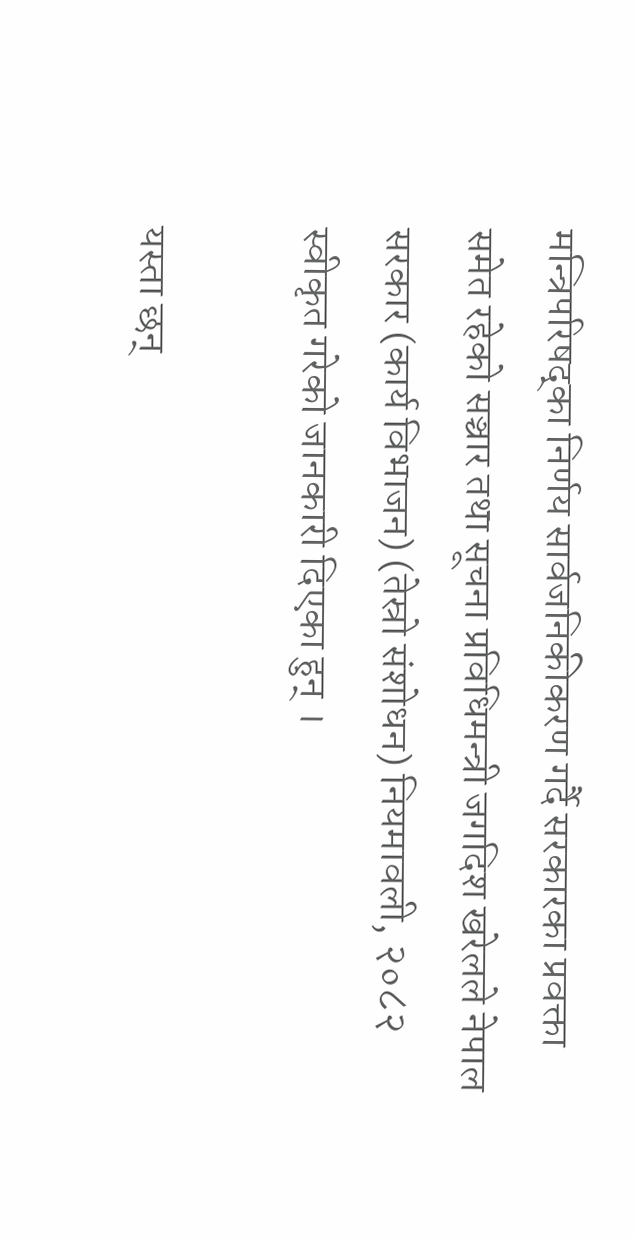मन्त्रिपरिषद्का निर्णय सार्वजनिकीकरण गर्दै सरकारका प्रवक्ता समेत रहेको सञ्चार तथा सूचना प्रविधिमन्त्री जगदिश खरेलले नेपाल सरकार (कार्य विभाजन) (तेस्रो संशोधन) नियमावली, २०८२ स्वीकृत गरेको जानकारी दिएका हुन् ।

यस्ता छन्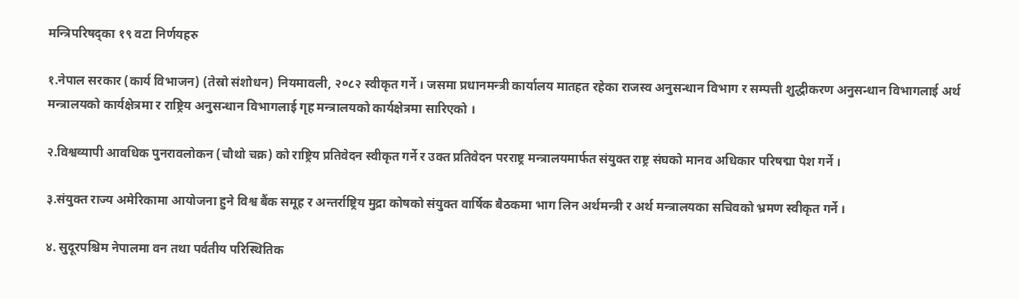मन्त्रिपरिषद्का १९ वटा निर्णयहरु

१.नेपाल सरकार (कार्य विभाजन) (तेस्रो संशोधन) नियमावली, २०८२ स्वीकृत गर्ने । जसमा प्रधानमन्त्री कार्यालय मातहत रहेका राजस्व अनुसन्धान विभाग र सम्पत्ती शुद्धीकरण अनुसन्धान विभागलाई अर्थ मन्त्रालयको कार्यक्षेत्रमा र राष्ट्रिय अनुसन्धान विभागलाई गृह मन्त्रालयको कार्यक्षेत्रमा सारिएको ।

२.विश्वव्यापी आवधिक पुनरावलोकन (चौथो चक्र) को राष्ट्रिय प्रतिवेदन स्वीकृत गर्ने र उक्त प्रतिवेदन परराष्ट्र मन्त्रालयमार्फत संयुक्त राष्ट्र संघको मानव अधिकार परिषद्मा पेश गर्ने ।

३.संयुक्त राज्य अमेरिकामा आयोजना हुने विश्व बैंक समूह र अन्तर्राष्ट्रिय मुद्रा कोषको संयुक्त वार्षिक बैठकमा भाग लिन अर्थमन्त्री र अर्थ मन्त्रालयका सचिवको भ्रमण स्वीकृत गर्ने ।

४. सुदूरपश्चिम नेपालमा वन तथा पर्वतीय परिस्थितिक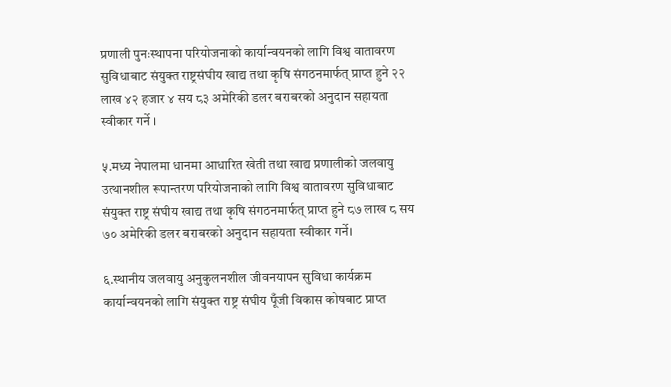प्रणाली पुनःस्थापना परियोजनाको कार्यान्वयनको लागि विश्व वातावरण सुविधाबाट संयुक्त राष्ट्रसंघीय खाद्य तथा कृषि संगठनमार्फत् प्राप्त हुने २२ लाख ४२ हजार ४ सय ८३ अमेरिकी डलर बराबरको अनुदान सहायता स्वीकार गर्ने ।

५.मध्य नेपालमा धानमा आधारित खेती तथा खाद्य प्रणालीको जलवायु उत्थानशील रूपान्तरण परियोजनाको लागि विश्व वातावरण सुविधाबाट संयुक्त राष्ट्र संघीय खाद्य तथा कृषि संगठनमार्फत् प्राप्त हुने ८७ लाख ८ सय ७० अमेरिकी डलर बराबरको अनुदान सहायता स्वीकार गर्ने।

६.स्थानीय जलवायु अनुकुलनशील जीवनयापन सुविधा कार्यक्रम कार्यान्वयनको लागि संयुक्त राष्ट्र संघीय पूँजी विकास कोषबाट प्राप्त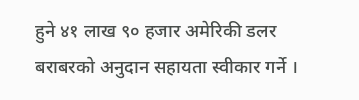हुने ४१ लाख ९० हजार अमेरिकी डलर बराबरको अनुदान सहायता स्वीकार गर्ने ।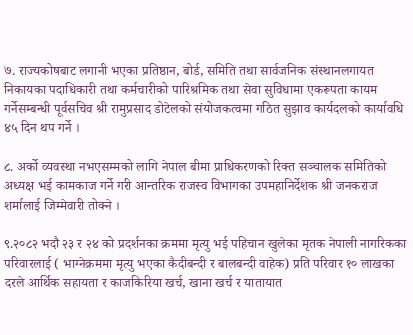७. राज्यकोषबाट लगानी भएका प्रतिष्ठान, बोर्ड, समिति तथा सार्वजनिक संस्थानलगायत निकायका पदाधिकारी तथा कर्मचारीको पारिश्रमिक तथा सेवा सुविधामा एकरूपता कायम गर्नेसम्बन्धी पूर्वसचिव श्री रामुप्रसाद डोटेलको संयोजकत्वमा गठित सुझाव कार्यदलको कार्यावधि ४५ दिन थप गर्ने ।

८. अर्को व्यवस्था नभएसम्मको लागि नेपाल बीमा प्राधिकरणको रिक्त सञ्चालक समितिको अध्यक्ष भई कामकाज गर्ने गरी आन्तरिक राजस्व विभागका उपमहानिर्देशक श्री जनकराज शर्मालाई जिम्मेवारी तोक्ने ।

९.२०८२ भदौ २३ र २४ को प्रदर्शनका क्रममा मृत्यु भई पहिचान खुलेका मृतक नेपाली नागरिकका परिवारलाई ( भाग्नेक्रममा मृत्यु भएका कैदीबन्दी र बालबन्दी वाहेक) प्रति परिवार १० लाखका दरले आर्थिक सहायता र काजकिरिया खर्च, खाना खर्च र यातायात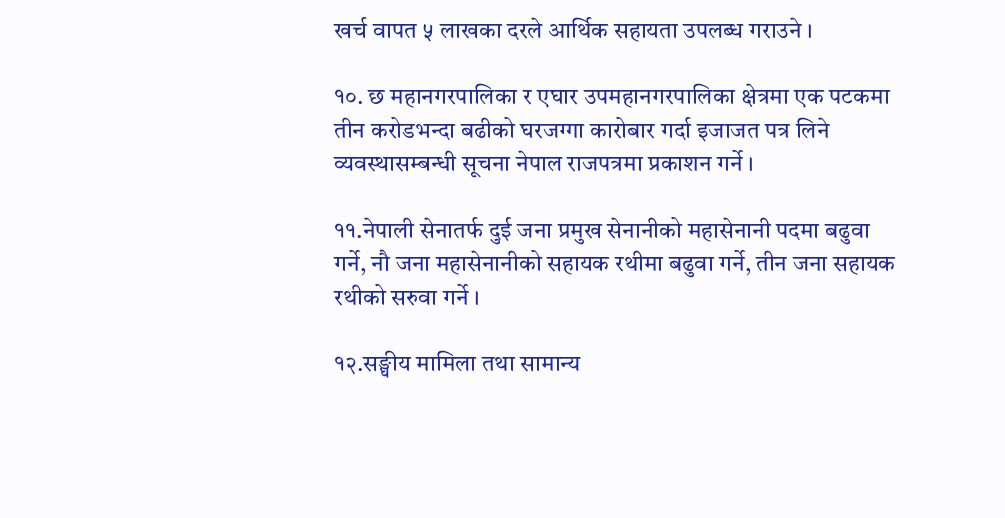खर्च वापत ५ लाखका दरले आर्थिक सहायता उपलब्ध गराउने ।

१०. छ महानगरपालिका र एघार उपमहानगरपालिका क्षेत्रमा एक पटकमा तीन करोडभन्दा बढीको घरजग्गा कारोबार गर्दा इजाजत पत्र लिने व्यवस्थासम्बन्धी सूचना नेपाल राजपत्रमा प्रकाशन गर्ने ।

११.नेपाली सेनातर्फ दुई जना प्रमुख सेनानीको महासेनानी पदमा बढुवा गर्ने, नौ जना महासेनानीको सहायक रथीमा बढुवा गर्ने, तीन जना सहायक रथीको सरुवा गर्ने ।

१२.सङ्घीय मामिला तथा सामान्य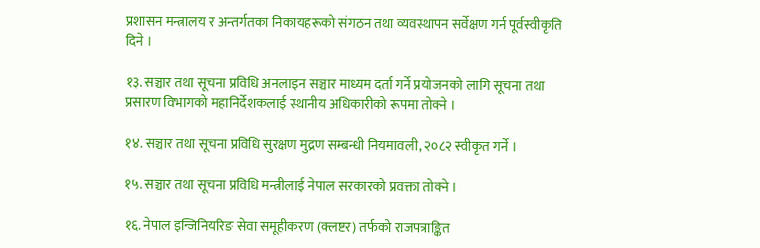प्रशासन मन्त्रालय र अन्तर्गतका निकायहरूको संगठन तथा व्यवस्थापन सर्वेक्षण गर्न पूर्वस्वीकृति दिने ।

१३. सञ्चार तथा सूचना प्रविधि अनलाइन सञ्चार माध्यम दर्ता गर्ने प्रयोजनको लागि सूचना तथा प्रसारण विभागको महानिर्देशकलाई स्थानीय अधिकारीको रूपमा तोक्ने ।

१४. सञ्चार तथा सूचना प्रविधि सुरक्षण मुद्रण सम्बन्धी नियमावली, २०८२ स्वीकृत गर्ने ।

१५. सञ्चार तथा सूचना प्रविधि मन्त्रीलाई नेपाल सरकारको प्रवक्ता तोक्ने ।

१६. नेपाल इन्जिनियरिङ सेवा समूहीकरण (क्लष्टर) तर्फको राजपत्राङ्कित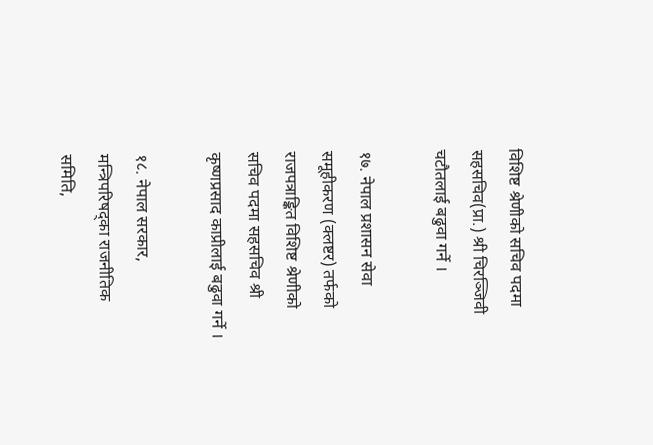विशिष्ट श्रेणीको सचिव पदमा सहसचिव(प्रा.) श्री चिरञ्जिवी चटौतलाई बढुवा गर्ने ।

१७. नेपाल प्रशासन सेवा समूहीकरण (क्लष्टर) तर्फको राजपत्राङ्कित विशिष्ट श्रेणीको सचिव पदमा सहसचिव श्री कृष्णप्रसाद काप्रीलाई बढुवा गर्ने ।

१८. नेपाल सरकार, मन्त्रिपरिषद्का राजनीतिक समिति,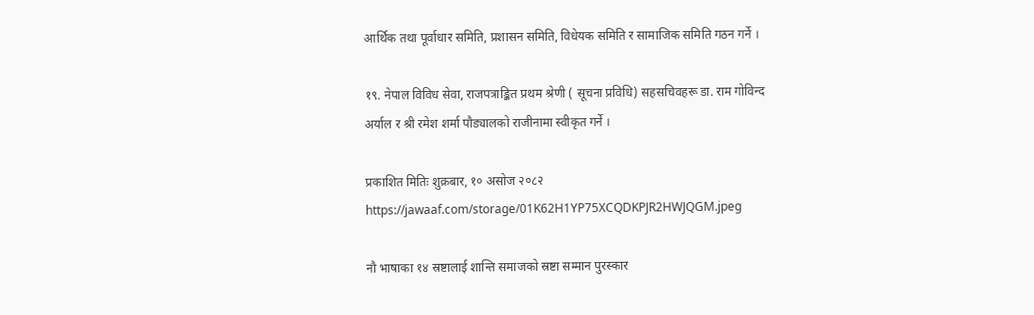आर्थिक तथा पूर्वाधार समिति, प्रशासन समिति, विधेयक समिति र सामाजिक समिति गठन गर्ने ।

१९. नेपाल विविध सेवा, राजपत्राङ्कित प्रथम श्रेणी ( सूचना प्रविधि) सहसचिवहरू डा. राम गोविन्द अर्याल र श्री रमेश शर्मा पौड्यालको राजीनामा स्वीकृत गर्ने ।

प्रकाशित मितिः शुक्रबार, १० असोज २०८२
https://jawaaf.com/storage/01K62H1YP75XCQDKPJR2HWJQGM.jpeg

नौ भाषाका १४ स्रष्टालाई शान्ति समाजको स्रष्टा सम्मान पुरस्कार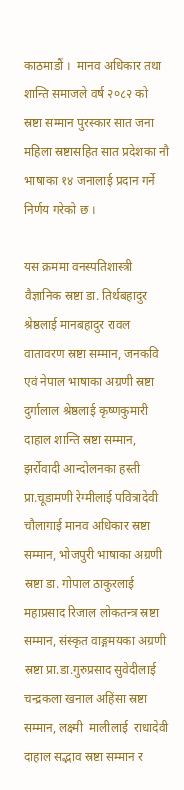काठमाडौं ।  मानव अधिकार तथा शान्ति समाजले वर्ष २०८२ को स्रष्टा सम्मान पुरस्कार सात जना महिला स्रष्टासहित सात प्रदेशका नौ भाषाका १४ जनालाई प्रदान गर्ने निर्णय गरेको छ ।

यस क्रममा वनस्पतिशास्त्री वैज्ञानिक स्रष्टा डा. तिर्थबहादुर श्रेष्ठलाई मानबहादुर रावल वातावरण स्रष्टा सम्मान, जनकवि एवं नेपाल भाषाका अग्रणी स्रष्टा दुर्गालाल श्रेष्ठलाई कृष्णकुमारी दाहाल शान्ति स्रष्टा सम्मान, झर्रोवादी आन्दोलनका हस्ती प्रा.चूडामणी रेग्मीलाई पवित्रादेवी चौलागाई मानव अधिकार स्रष्टा सम्मान, भोजपुरी भाषाका अग्रणी स्रष्टा डा. गोपाल ठाकुरलाई महाप्रसाद रिजाल लोकतन्त्र स्रष्टा सम्मान, संस्कृत वाङ्गमयका अग्रणी स्रष्टा प्रा.डा.गुरुप्रसाद सुवेदीलाई चन्द्रकला खनाल अहिंसा स्रष्टा सम्मान, लक्ष्मी  मालीलाई  राधादेवी दाहाल सद्भाव स्रष्टा सम्मान र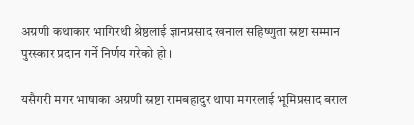अग्रणी कथाकार भागिरथी श्रेष्ठलाई ज्ञानप्रसाद खनाल सहिष्णुता स्रष्टा सम्मान पुरस्कार प्रदान गर्ने निर्णय गरेको हो ।

यसैगरी मगर भाषाका अग्रणी स्रष्टा रामबहादुर थापा मगरलाई भूमिप्रसाद बराल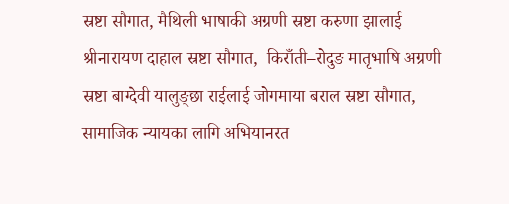स्रष्टा सौगात, मैथिली भाषाकी अग्रणी स्रष्टा करुणा झालाई श्रीनारायण दाहाल स्रष्टा सौगात,  किराँती–रोदुङ मातृभाषि अग्रणी स्रष्टा बाग्देवी यालुङ्छा राईलाई जोगमाया बराल स्रष्टा सौगात, सामाजिक न्यायका लागि अभियानरत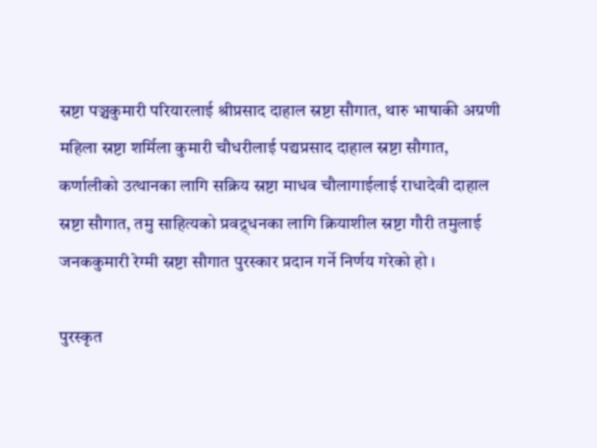स्रष्टा पञ्चकुमारी परियारलाई श्रीप्रसाद दाहाल स्रष्टा सौगात, थारु भाषाकी अग्रणी महिला स्रष्टा शर्मिला कुमारी चौधरीलाई पद्यप्रसाद दाहाल स्रष्टा सौगात, कर्णालीको उत्थानका लागि सक्रिय स्रष्टा माधव चौलागाईलाई राधादेवी दाहाल स्रष्टा सौगात, तमु साहित्यको प्रवद्र्धनका लागि क्रियाशील स्रष्टा गौरी तमुलाई जनककुमारी रेग्मी स्रष्टा सौगात पुरस्कार प्रदान गर्ने निर्णय गरेको हो ।

पुरस्कृत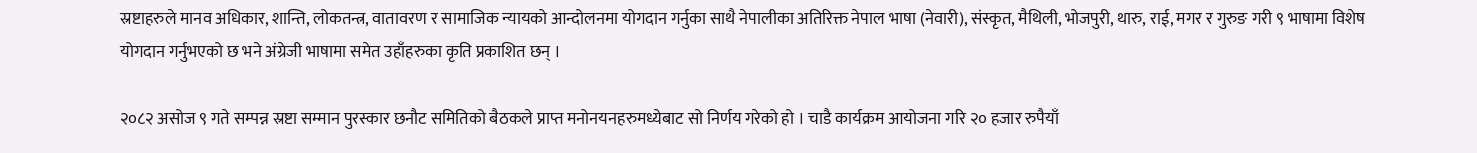स्रष्टाहरुले मानव अधिकार, शान्ति, लोकतन्त्र, वातावरण र सामाजिक न्यायको आन्दोलनमा योगदान गर्नुका साथै नेपालीका अतिरिक्त नेपाल भाषा (नेवारी), संस्कृत, मैथिली, भोजपुरी, थारु, राई, मगर र गुरुङ गरी ९ भाषामा विशेष योगदान गर्नुभएको छ भने अंग्रेजी भाषामा समेत उहाँहरुका कृति प्रकाशित छन् ।

२०८२ असोज ९ गते सम्पन्न स्रष्टा सम्मान पुरस्कार छनौट समितिको बैठकले प्राप्त मनोनयनहरुमध्येबाट सो निर्णय गरेको हो । चाडै कार्यक्रम आयोजना गरि २० हजार रुपैयाँ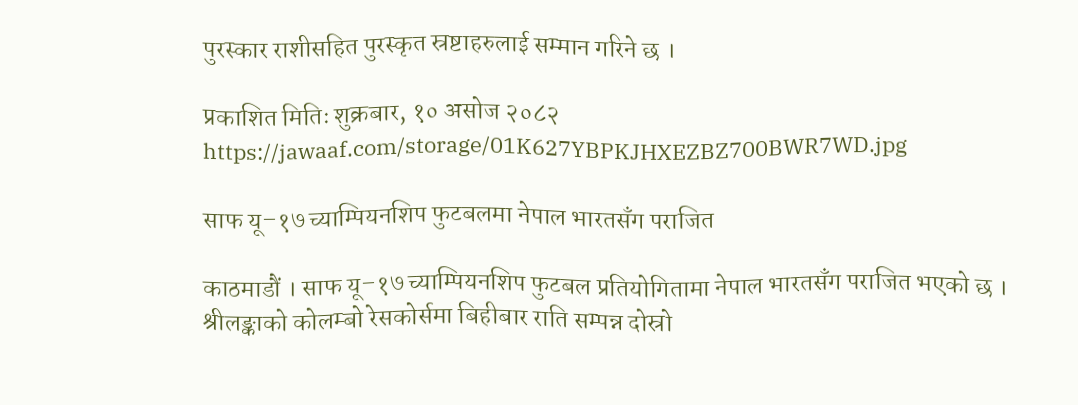पुरस्कार राशीसहित पुरस्कृत स्रष्टाहरुलाई सम्मान गरिने छ ।

प्रकाशित मितिः शुक्रबार, १० असोज २०८२
https://jawaaf.com/storage/01K627YBPKJHXEZBZ700BWR7WD.jpg

साफ यू–१७ च्याम्पियनशिप फुटबलमा नेपाल भारतसँग पराजित

काठमाडौं । साफ यू–१७ च्याम्पियनशिप फुटबल प्रतियोगितामा नेपाल भारतसँग पराजित भएको छ । श्रीलङ्काको कोलम्बो रेसकोर्समा बिहीबार राति सम्पन्न दोस्रो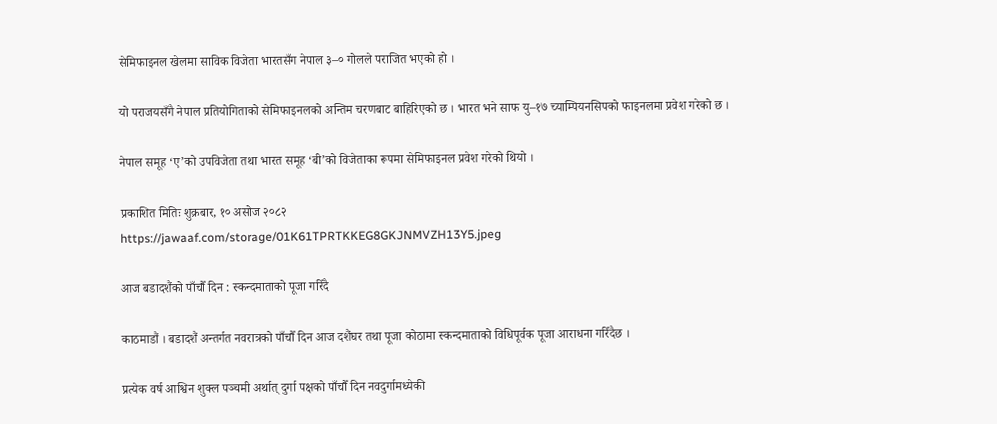सेमिफाइनल खेलमा साविक विजेता भारतसँग नेपाल ३–० गोलले पराजित भएको हो ।

यो पराजयसँगै नेपाल प्रतियोगिताको सेमिफाइनलको अन्तिम चरणबाट बाहिरिएको छ । भारत भने साफ यु–१७ च्याम्पियनसिपको फाइनलमा प्रवेश गरेको छ ।

नेपाल समूह ‘ए’को उपविजेता तथा भारत समूह ‘बी’को विजेताका रूपमा सेमिफाइनल प्रवेश गरेको थियो ।

प्रकाशित मितिः शुक्रबार, १० असोज २०८२
https://jawaaf.com/storage/01K61TPRTKKEG8GKJNMVZH13Y5.jpeg

आज बडादशैंको पाँचौँ दिन : स्कन्दमाताको पूजा गरिँदै

काठमाडौं । बडादशैं अन्तर्गत नवरात्रको पाँचौँ दिन आज दशैंघर तथा पूजा कोठामा स्कन्दमाताको विधिपूर्वक पूजा आराधना गरिँदैछ ।

प्रत्येक वर्ष आश्विन शुक्ल पञ्चमी अर्थात् दुर्गा पक्षको पाँचौँ दिन नवदुर्गामध्येकी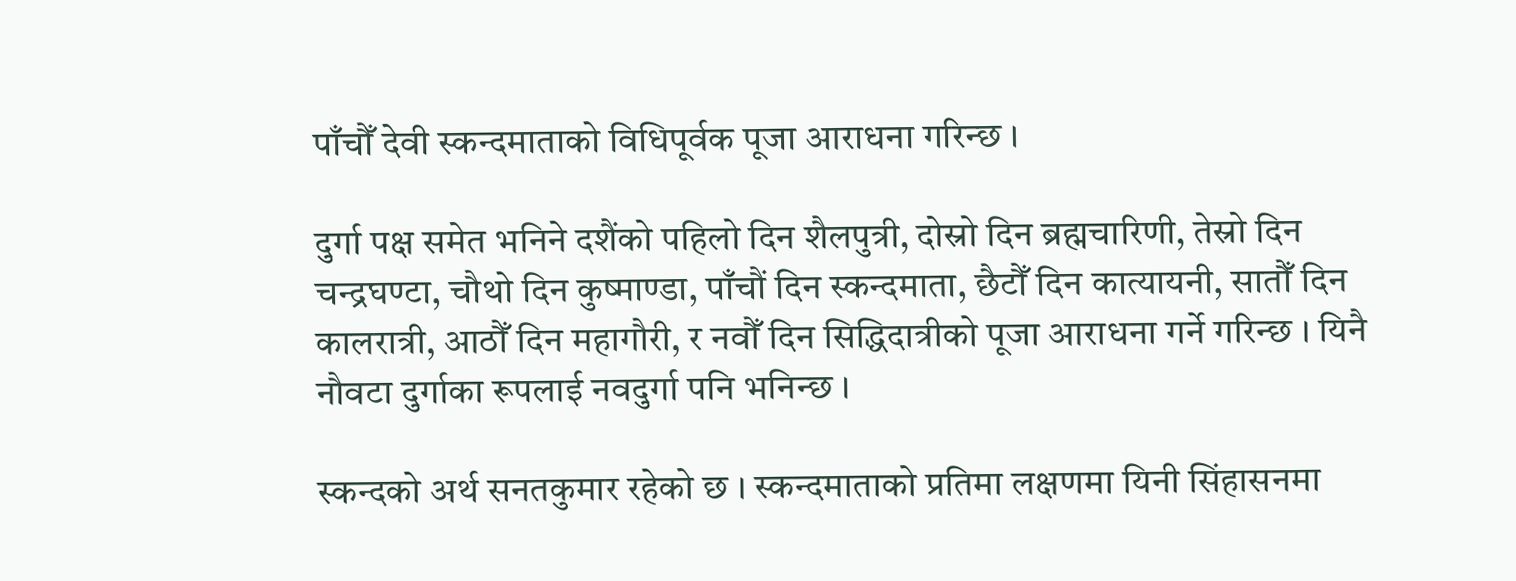पाँचौँ देवी स्कन्दमाताको विधिपूर्वक पूजा आराधना गरिन्छ ।

दुर्गा पक्ष समेत भनिने दशैंको पहिलो दिन शैलपुत्री, दोस्रो दिन ब्रह्मचारिणी, तेस्रो दिन चन्द्रघण्टा, चौथो दिन कुष्माण्डा, पाँचौं दिन स्कन्दमाता, छैटौँ दिन कात्यायनी, सातौँ दिन कालरात्री, आठौँ दिन महागौरी, र नवौँ दिन सिद्धिदात्रीको पूजा आराधना गर्ने गरिन्छ । यिनै नौवटा दुर्गाका रूपलाई नवदुर्गा पनि भनिन्छ ।

स्कन्दको अर्थ सनतकुमार रहेको छ । स्कन्दमाताको प्रतिमा लक्षणमा यिनी सिंहासनमा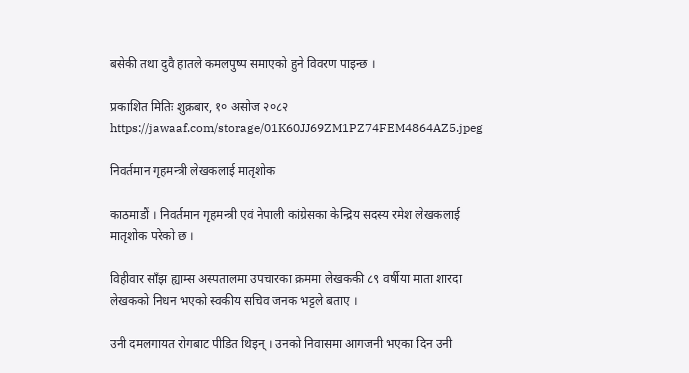बसेकी तथा दुवै हातले कमलपुष्प समाएको हुने विवरण पाइन्छ ।

प्रकाशित मितिः शुक्रबार, १० असोज २०८२
https://jawaaf.com/storage/01K60JJ69ZM1PZ74FEM4864AZ5.jpeg

निवर्तमान गृहमन्त्री लेखकलाई मातृशोक

काठमाडौं । निवर्तमान गृहमन्त्री एवं नेपाली कांग्रेसका केन्द्रिय सदस्य रमेश लेखकलाई मातृशोक परेको छ ।

विहीवार साँझ ह्याम्स अस्पतालमा उपचारका क्रममा लेखककी ८९ वर्षीया माता शारदा लेखकको निधन भएको स्वकीय सचिव जनक भट्टले बताए ।

उनी दमलगायत रोगबाट पीडित थिइन् । उनको निवासमा आगजनी भएका दिन उनी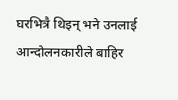घरभित्रै थिइन् भने उनलाई आन्दोलनकारीले बाहिर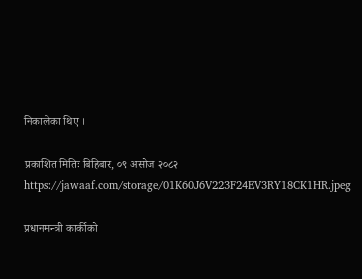निकालेका थिए ।

प्रकाशित मितिः बिहिबार, ०९ असोज २०८२
https://jawaaf.com/storage/01K60J6V223F24EV3RY18CK1HR.jpeg

प्रधानमन्त्री कार्कीको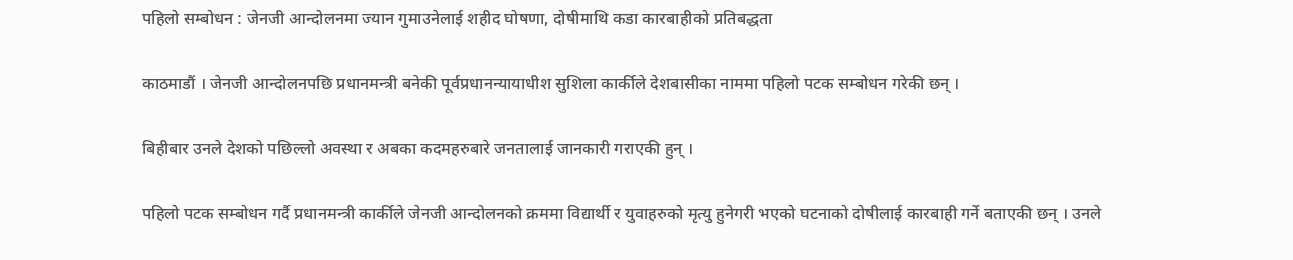पहिलो सम्बोधन : जेनजी आन्दोलनमा ज्यान गुमाउनेलाई शहीद घोषणा, दोषीमाथि कडा कारबाहीको प्रतिबद्धता

काठमाडौं । जेनजी आन्दोलनपछि प्रधानमन्त्री बनेकी पूर्वप्रधानन्यायाधीश सुशिला कार्कीले देशबासीका नाममा पहिलो पटक सम्बोधन गरेकी छन् ।

बिहीबार उनले देशको पछिल्लो अवस्था र अबका कदमहरुबारे जनतालाई जानकारी गराएकी हुन् ।

पहिलो पटक सम्बोधन गर्दै प्रधानमन्त्री कार्कीले जेनजी आन्दोलनको क्रममा विद्यार्थी र युवाहरुको मृत्यु हुनेगरी भएको घटनाको दोषीलाई कारबाही गर्ने बताएकी छन् । उनले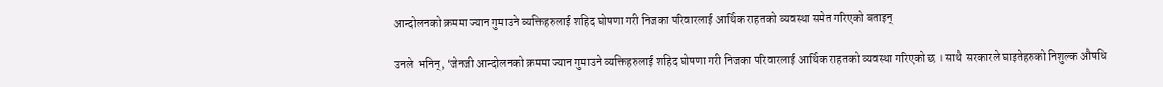आन्दोलनको क्रममा ज्यान गुमाउने व्यक्तिहरुलाई शहिद घोषणा गरी निजका परिवारलाई आर्थिक राहतको व्यवस्था समेत गरिएको बताइन्

उनले  भनिन्, ‘जेनजी आन्दोलनको क्रममा ज्यान गुमाउने व्यक्तिहरुलाई शहिद घोषणा गरी निजका परिवारलाई आर्थिक राहतको व्यवस्था गरिएको छ । साथै  सरकारले घाइतेहरुको निशुल्क औषधि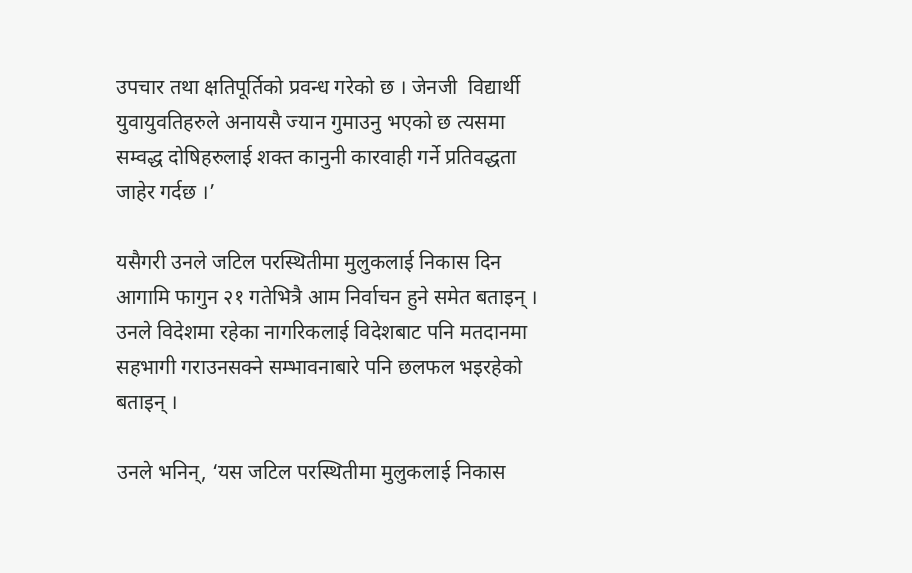उपचार तथा क्षतिपूर्तिको प्रवन्ध गरेको छ । जेनजी  विद्यार्थी युवायुवतिहरुले अनायसै ज्यान गुमाउनु भएको छ त्यसमा सम्वद्ध दोषिहरुलाई शक्त कानुनी कारवाही गर्ने प्रतिवद्धता जाहेर गर्दछ ।’

यसैगरी उनले जटिल परस्थितीमा मुलुकलाई निकास दिन आगामि फागुन २१ गतेभित्रै आम निर्वाचन हुने समेत बताइन् । उनले विदेशमा रहेका नागरिकलाई विदेशबाट पनि मतदानमा सहभागी गराउनसक्ने सम्भावनाबारे पनि छलफल भइरहेको बताइन् ।

उनले भनिन्, ‘यस जटिल परस्थितीमा मुलुकलाई निकास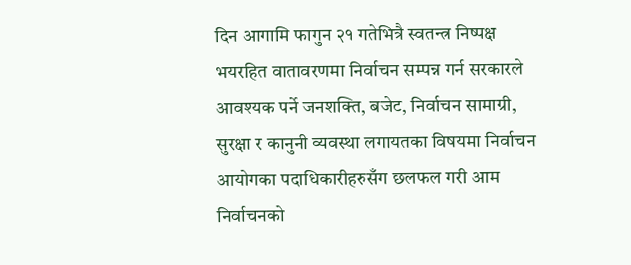दिन आगामि फागुन २१ गतेभित्रै स्वतन्त्र निष्पक्ष भयरहित वातावरणमा निर्वाचन सम्पन्न गर्न सरकारले आवश्यक पर्ने जनशक्ति, बजेट, निर्वाचन सामाग्री, सुरक्षा र कानुनी व्यवस्था लगायतका विषयमा निर्वाचन आयोगका पदाधिकारीहरुसँग छलफल गरी आम निर्वाचनको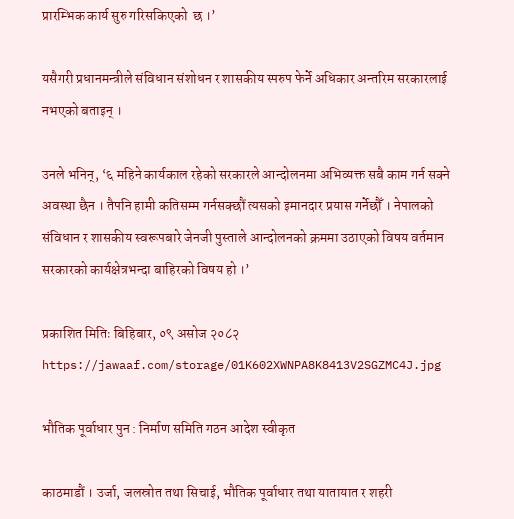प्रारम्भिक कार्य सुरु गरिसकिएको  छ ।’

यसैगरी प्रधानमन्त्रीले संविधान संशोधन र शासकीय स्परुप फेर्ने अधिकार अन्तरिम सरकारलाई नभएको बताइन् ।

उनले भनिन्, ‘६ महिने कार्यकाल रहेको सरकारले आन्दोलनमा अभिव्यक्त सबै काम गर्न सक्ने अवस्था छैन । तैपनि हामी कतिसम्म गर्नसक्छौं त्यसको इमानदार प्रयास गर्नेछौँ । नेपालको संविधान र शासकीय स्वरूपबारे जेनजी पुस्ताले आन्दोलनको क्रममा उठाएको विषय वर्तमान सरकारको कार्यक्षेत्रभन्दा बाहिरको विषय हो ।’

प्रकाशित मितिः बिहिबार, ०९ असोज २०८२
https://jawaaf.com/storage/01K602XWNPA8K8413V2SGZMC4J.jpg

भौतिक पूर्वाधार पुन : निर्माण समिति गठन आदेश स्वीकृत

काठमाडौं । उर्जा, जलस्रोत तथा सिचाई, भौतिक पूर्वाधार तथा यातायात र शहरी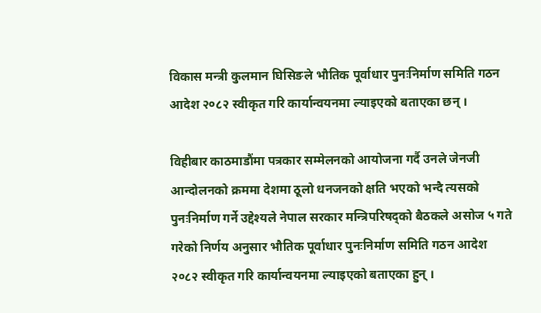विकास मन्त्री कुलमान घिसिङले भौतिक पूर्वाधार पुनःनिर्माण समिति गठन आदेश २०८२ स्वीकृत गरि कार्यान्वयनमा ल्याइएको बताएका छन् ।

विहीबार काठमाडौंमा पत्रकार सम्मेलनको आयोजना गर्दै उनले जेनजी आन्दोलनको क्रममा देशमा ठूलो धनजनको क्षति भएको भन्दै त्यसको पुनःनिर्माण गर्ने उद्देश्यले नेपाल सरकार मन्त्रिपरिषद्को बैठकले असोज ५ गते गरेको निर्णय अनुसार भौतिक पूर्वाधार पुनःनिर्माण समिति गठन आदेश २०८२ स्वीकृत गरि कार्यान्वयनमा ल्याइएको बताएका हुन् ।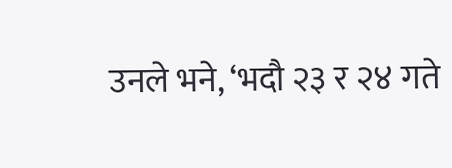उनले भने, ‘भदौ २३ र २४ गते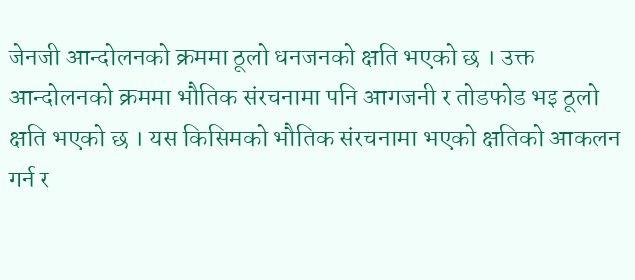जेनजी आन्दोलनको क्रममा ठूलो धनजनको क्षति भएको छ । उक्त आन्दोलनको क्रममा भौतिक संरचनामा पनि आगजनी र तोडफोड भइ ठूलो क्षति भएको छ । यस किसिमको भौतिक संरचनामा भएको क्षतिको आकलन गर्न र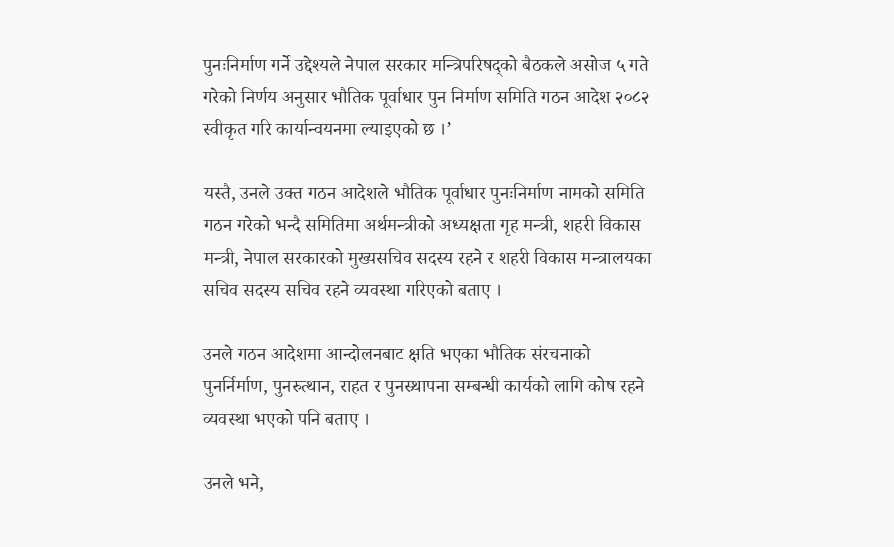पुनःनिर्माण गर्ने उद्देश्यले नेपाल सरकार मन्त्रिपरिषद्को बैठकले असोज ५ गते गरेको निर्णय अनुसार भौतिक पूर्वाधार पुन निर्माण समिति गठन आदेश २०८२ स्वीकृत गरि कार्यान्वयनमा ल्याइएको छ ।’

यस्तै, उनले उक्त गठन आदेशले भौतिक पूर्वाधार पुनःनिर्माण नामको समिति गठन गरेको भन्दै समितिमा अर्थमन्त्रीको अध्यक्षता गृह मन्त्री, शहरी विकास मन्त्री, नेपाल सरकारको मुख्यसचिव सदस्य रहने र शहरी विकास मन्त्रालयका सचिव सदस्य सचिव रहने व्यवस्था गरिएको बताए ।

उनले गठन आदेशमा आन्दोलनबाट क्षति भएका भौतिक संरचनाको पुनर्निर्माण, पुनरुत्थान, राहत र पुनस्र्थापना सम्बन्धी कार्यको लागि कोष रहने व्यवस्था भएको पनि बताए ।

उनले भने,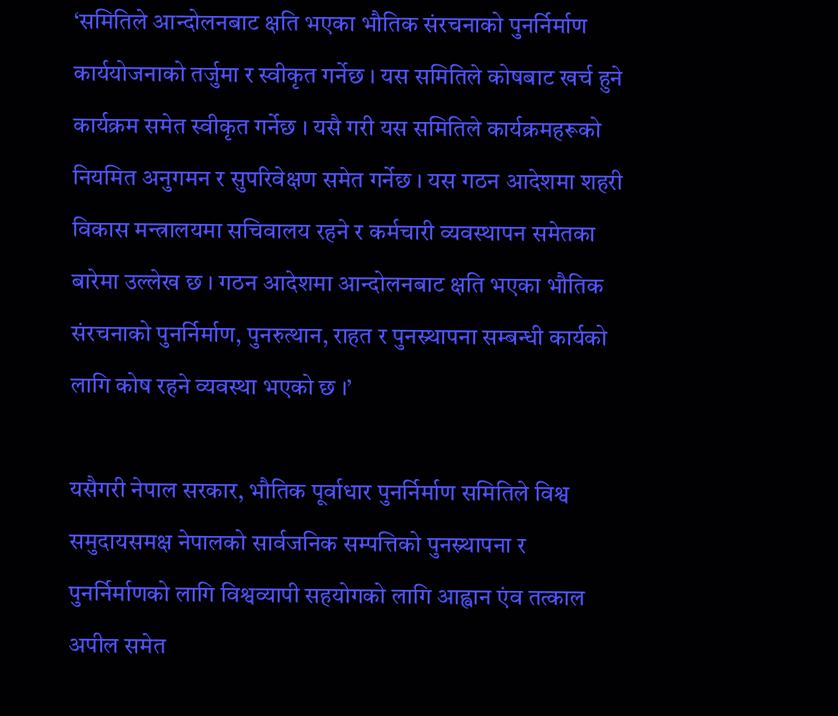‘समितिले आन्दोलनबाट क्षति भएका भौतिक संरचनाको पुनर्निर्माण कार्ययोजनाको तर्जुमा र स्वीकृत गर्नेछ । यस समितिले कोषबाट खर्च हुने कार्यक्रम समेत स्वीकृत गर्नेछ । यसै गरी यस समितिले कार्यक्रमहरूको नियमित अनुगमन र सुपरिवेक्षण समेत गर्नेछ । यस गठन आदेशमा शहरी विकास मन्त्रालयमा सचिवालय रहने र कर्मचारी व्यवस्थापन समेतका बारेमा उल्लेख छ । गठन आदेशमा आन्दोलनबाट क्षति भएका भौतिक संरचनाको पुनर्निर्माण, पुनरुत्थान, राहत र पुनस्र्थापना सम्बन्धी कार्यको लागि कोष रहने व्यवस्था भएको छ ।’

यसैगरी नेपाल सरकार, भौतिक पूर्वाधार पुनर्निर्माण समितिले विश्व समुदायसमक्ष नेपालको सार्वजनिक सम्पत्तिको पुनस्र्थापना र पुनर्निर्माणको लागि विश्वव्यापी सहयोगको लागि आह्वान एंव तत्काल अपील समेत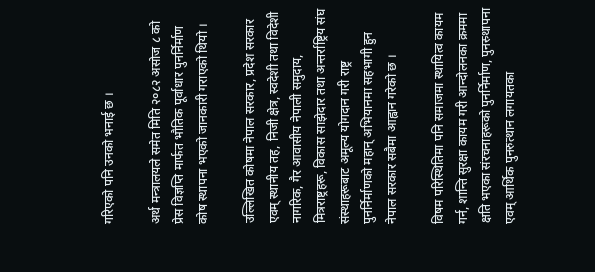गरिएको पनि उनको भनाई छ ।

अर्थ मन्त्रालयले समेत मिति २०८२ असोज ८ को प्रेस विज्ञप्ति मार्फत भौतिक पूर्वाधार पुनर्निर्माण कोष स्थापना भएको जानकारी गराएको थियो ।

उल्लिखित कोषमा नेपाल सरकार, प्रदेश सरकार एवम् स्थानीय तह, निजी क्षेत्र, स्वदेशी तथा विदेशी नागरिक, गैर आवासीय नेपाली समुदाय, मित्रराष्ट्रहरू, विकास साझेदार तथा अन्तर्राष्ट्रिय संघ संस्थाहरूबाट अमूल्य योगदान गरी राष्ट्र पुनर्निर्माणको महान् अभियानमा सहभागी हुन नेपाल सरकार सबैमा आह्वान गरेको छ ।

विषम परिस्थितिमा पनि समाजमा स्थायित्व कायम गर्न, शान्ति सुरक्षा कायम गरी आन्दोलनका क्रममा क्षति भएका संरचनाहरूको पुनर्निर्माण, पुनस्र्थापना एवम् आर्थिक पुनरुत्थान लगायतका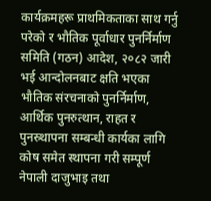कार्यक्रमहरू प्राथमिकताका साथ गर्नु परेको र भौतिक पूर्वाधार पुनर्निर्माण समिति (गठन) आदेश, २०८२ जारी भई आन्दोलनबाट क्षति भएका भौतिक संरचनाको पुनर्निर्माण, आर्थिक पुनरुत्थान, राहत र पुनस्र्थापना सम्बन्धी कार्यका लागि कोष समेत स्थापना गरी सम्पूर्ण नेपाली दाजुभाइ तथा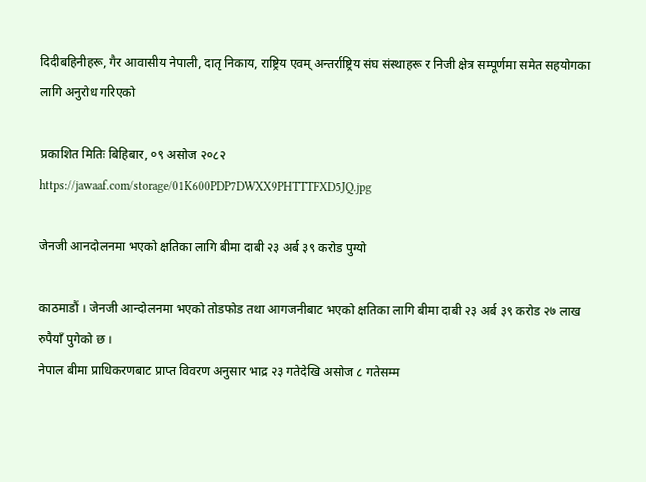दिदीबहिनीहरू, गैर आवासीय नेपाली, दातृ निकाय, राष्ट्रिय एवम् अन्तर्राष्ट्रिय संघ संस्थाहरू र निजी क्षेत्र सम्पूर्णमा समेत सहयोगका लागि अनुरोध गरिएको

प्रकाशित मितिः बिहिबार, ०९ असोज २०८२
https://jawaaf.com/storage/01K600PDP7DWXX9PHTTTFXD5JQ.jpg

जेनजी आनदोलनमा भएको क्षतिका लागि बीमा दाबी २३ अर्ब ३९ करोड पुग्यो

काठमाडौं । जेनजी आन्दोलनमा भएको तोडफोड तथा आगजनीबाट भएको क्षतिका लागि बीमा दाबी २३ अर्ब ३९ करोड २७ लाख रुपैयाँ पुगेको छ ।
नेपाल बीमा प्राधिकरणबाट प्राप्त विवरण अनुसार भाद्र २३ गतेदेखि असोज ८ गतेसम्म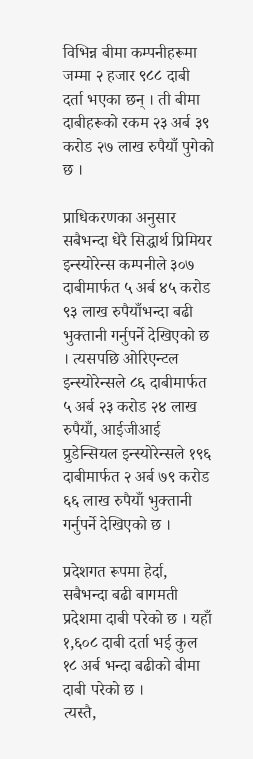विभिन्न बीमा कम्पनीहरूमा जम्मा २ हजार ९८८ दाबी दर्ता भएका छन् । ती बीमा दाबीहरूको रकम २३ अर्ब ३९ करोड २७ लाख रुपैयाँ पुगेको छ ।

प्राधिकरणका अनुसार सबैभन्दा धेरै सिद्धार्थ प्रिमियर इन्स्योरेन्स कम्पनीले ३०७ दाबीमार्फत ५ अर्ब ४५ करोड ९३ लाख रुपैयाँभन्दा बढी भुक्तानी गर्नुपर्ने देखिएको छ । त्यसपछि ओरिएन्टल इन्स्योरेन्सले ८६ दाबीमार्फत ५ अर्ब २३ करोड २४ लाख रुपैयाँ, आईजीआई प्रुडेन्सियल इन्स्योरेन्सले १९६ दाबीमार्फत २ अर्ब ७९ करोड ६६ लाख रुपैयाँ भुक्तानी गर्नुपर्ने देखिएको छ ।

प्रदेशगत रूपमा हेर्दा, सबैभन्दा बढी बागमती प्रदेशमा दाबी परेको छ । यहाँ १,६०८ दाबी दर्ता भई कुल १८ अर्ब भन्दा बढीको बीमा दाबी परेको छ ।
त्यस्तै,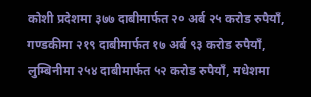कोशी प्रदेशमा ३७७ दाबीमार्फत २० अर्ब २५ करोड रुपैयाँ, गण्डकीमा २१९ दाबीमार्फत १७ अर्ब ९३ करोड रुपैयाँ, लुम्बिनीमा २५४ दाबीमार्फत ५२ करोड रुपैयाँ, मधेशमा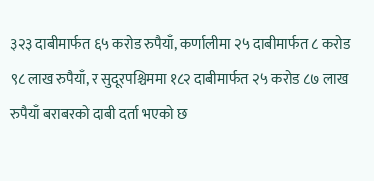३२३ दाबीमार्फत ६५ करोड रुपैयाँ, कर्णालीमा २५ दाबीमार्फत ८ करोड ९८ लाख रुपैयाँ, र सुदूरपश्चिममा १८२ दाबीमार्फत २५ करोड ८७ लाख रुपैयाँ बराबरको दाबी दर्ता भएको छ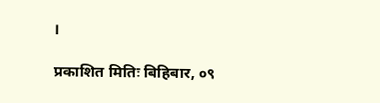।

प्रकाशित मितिः बिहिबार, ०९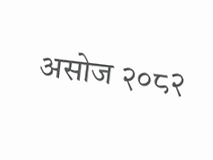असोज २०८२